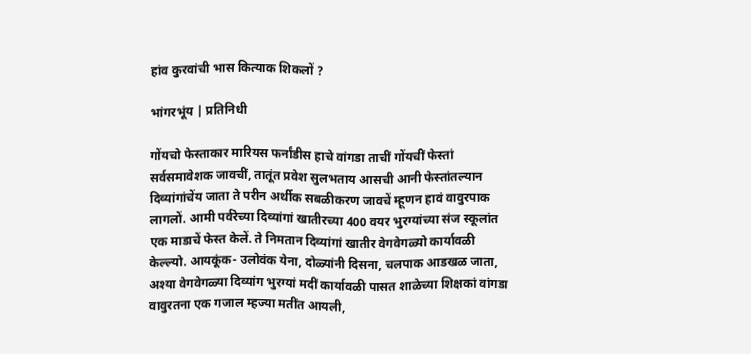हांव कुरवांची भास कित्याक शिकलों ?

भांगरभूंय | प्रतिनिधी

गोंयचो फेस्ताकार मारियस फर्नांडीस हाचे वांगडा ताचीं गोंयचीं फेस्तां सर्वसमावेशक जावचीं, तातूंत प्रवेश सुलभताय आसची आनी फेस्तांतल्यान दिव्यांगांचेंय जाता ते परीन अर्थीक सबळीकरण जावचें म्हूणन हावं वावुरपाक लागलों. आमी पर्वरेच्या दिव्यांगां खातीरच्या 400 वयर भुरग्यांच्या संज स्कूलांत एक माडाचें फेस्त केलें. ते निमतान दिव्यांगां खातीर वेगवेगळ्यो कार्यावळी केल्ल्यो. आयकूंक- उलोवंक येना, दोळ्यांनी दिसना, चलपाक आडखळ जाता, अश्या वेगवेगळ्या दिव्यांग भुरग्यां मदीं कार्यावळी पासत शाळेच्या शिक्षकां वांगडा वावुरतना एक गजाल म्हज्या मतींत आयली,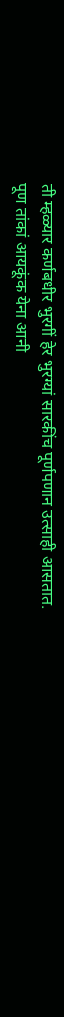ती म्हळ्यार कर्णबधीर भुरगीं हेर भुरग्यां सारकींच पूर्णपणान उत्साही आसतात. पूण तांकां आयकूंक येना आनी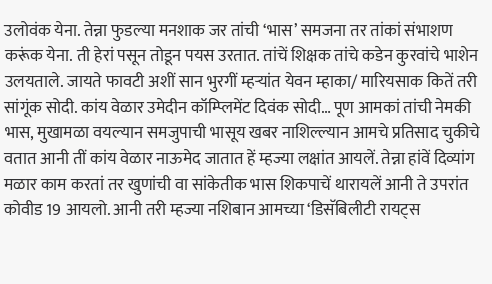उलोवंक येना. तेन्ना फुडल्या मनशाक जर तांची ‘भास’ समजना तर तांकां संभाशण करूंक येना. ती हेरां पसून तोडून पयस उरतात. तांचें शिक्षक तांचे कडेन कुरवांचे भाशेन उलयताले. जायते फावटी अशीं सान भुरगीं म्हऱ्यांत येवन म्हाका/ मारियसाक कितें तरी सांगूंक सोदी. कांय वेळार उमेदीन कॉम्प्लिमेंट दिवंक सोदी… पूण आमकां तांची नेमकी भास, मुखामळा वयल्यान समजुपाची भासूय खबर नाशिल्ल्यान आमचे प्रतिसाद चुकीचे वतात आनी तीं कांय वेळार नाऊमेद जातात हें म्हज्या लक्षांत आयलें. तेन्ना हांवें दिव्यांग मळार काम करतां तर खुणांची वा सांकेतीक भास शिकपाचें थारायलें आनी ते उपरांत कोवीड 19 आयलो. आनी तरी म्हज्या नशिबान आमच्या ‘डिसॅबिलीटी रायट्स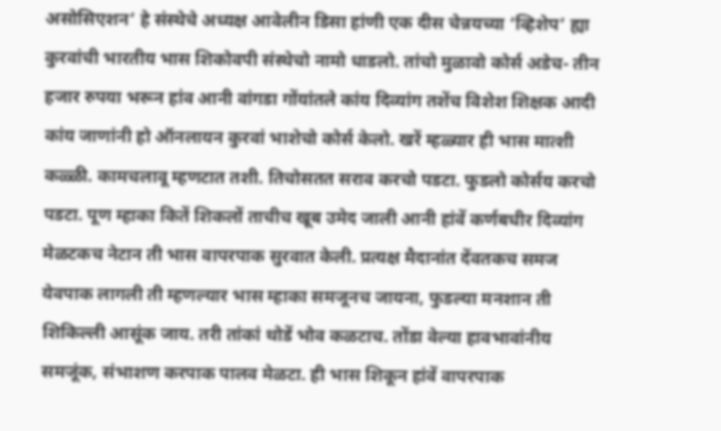असोसिएशन’ हे संस्थेचे अध्यक्ष आवेलीन डिसा हांणी एक दीस चेन्नयच्या ‘व्हिशेप’ ह्या कुरवांची भारतीय भास शिकोवपी संस्थेचो नामो धाडलो. तांचो मुळावो कोर्स अडेच- तीन हजार रुपया भरून हांव आनी वांगडा गोंयांतले कांय दिव्यांग तशेंच विशेश शिक्षक आदी कांय जाणांनी हो ऑनलायन कुरवां भाशेचो कोर्स केलो. खरें म्हळ्यार ही भास मात्शी कळ्ळी. कामचलावू म्हणटात तशी. तिचोसतत सराव करचो पडटा. फुडलो कोर्सय करचो पडटा. पूण म्हाका कितें शिकलों ताचीच खूब उमेद जाली आनी हांवें कर्णबधीर दिव्यांग मेळटकच नेटान ती भास वापरपाक सुरवात केली. प्रत्यक्ष मैदानांत देंवतकच समज येवपाक लागली ती म्हणल्यार भास म्हाका समजूनच जायना, फुडल्या मनशान ती शिकिल्ली आसूंक जाय. तरी तांकां थोडें भोव कळटाच. तोंडा वेल्या हावभावांनीय समजूंक, संभाशण करपाक पालव मेळटा. ही भास शिकून हांवें वापरपाक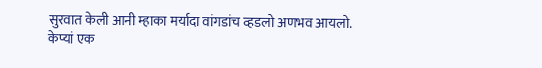सुरवात केली आनी म्हाका मर्यादा वांगडांच व्हडलो अणभव आयलो.
केप्यां एक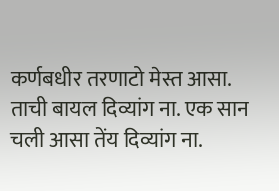कर्णबधीर तरणाटो मेस्त आसा. ताची बायल दिव्यांग ना. एक सान चली आसा तेंय दिव्यांग ना.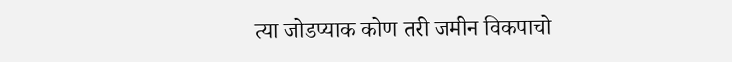त्या जोडप्याक कोण तरी जमीन विकपाचो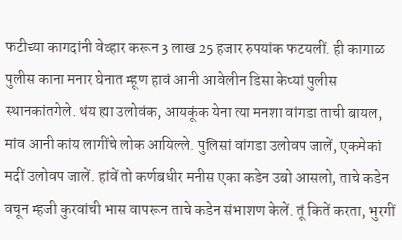फटीच्या कागदांनी वेव्हार करून 3 लाख 25 हजार रुपयांक फटयलीं. ही कागाळ पुलीस काना मनार घेनात म्हूण हावं आनी आवेलीन डिसा केप्यां पुलीस स्थानकांतगेले. थंय ह्या उलोवंक, आयकूंक येना त्या मनशा वांगडा ताची बायल, मांव आनी कांय लागींचे लोक आयिल्ले. पुलिसां वांगडा उलोवप जालें, एकमेकां मदीं उलोवप जालें. हांवें तो कर्णबधीर मनीस एका कडेन उबो आसलो, ताचे कडेन वचून म्हजी कुरवांची भास वापरून ताचे कडेन संभाशण केलें. तूं कितें करता, भुरगीं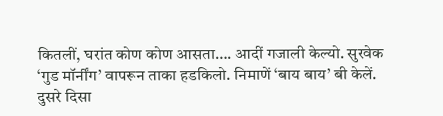कितलीं, घरांत कोण कोण आसता…. आदीं गजाली केल्यो. सुरवेक ‘गुड मॉर्नींग’ वापरून ताका हडकिलो. निमाणें ‘बाय बाय’ बी केलें.
दुसरे दिसा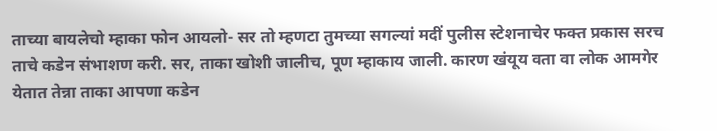ताच्या बायलेचो म्हाका फोन आयलो- सर तो म्हणटा तुमच्या सगल्यां मदीं पुलीस स्टेशनाचेर फक्त प्रकास सरच ताचे कडेन संभाशण करी. सर, ताका खोशी जालीच, पूण म्हाकाय जाली. कारण खंयूय वता वा लोक आमगेर येतात तेन्ना ताका आपणा कडेन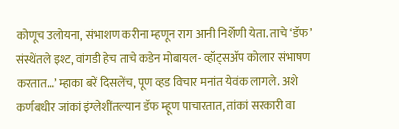कोणूच उलोयना, संभाशण करीना म्हणून राग आनी निर्शेणी येता. ताचे ‘डॅफ’ संस्थेंतले इश्ट, वांगडी हेच ताचे कडेन मोबायल- व्हॉट्सॲप कोलार संभाषण करतात…’ म्हाका बरें दिसलेंच, पूण व्हड विचार मनांत येवंक लागले. अशे कर्णबधीर जांकां इंग्लेशींतल्यान डॅफ म्हूण पाचारतात, तांकां सरकारी वा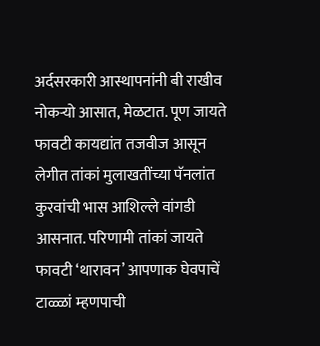अर्दसरकारी आस्थापनांनी बी राखीव नोकऱ्यो आसात, मेळटात. पूण जायते फावटी कायद्यांत तजवीज आसून लेगीत तांकां मुलाखतींच्या पॅनलांत कुरवांची भास आशिल्ले वांगडी आसनात. परिणामी तांकां जायते फावटी ‘थारावन’ आपणाक घेवपाचें टाळ्ळां म्हणपाची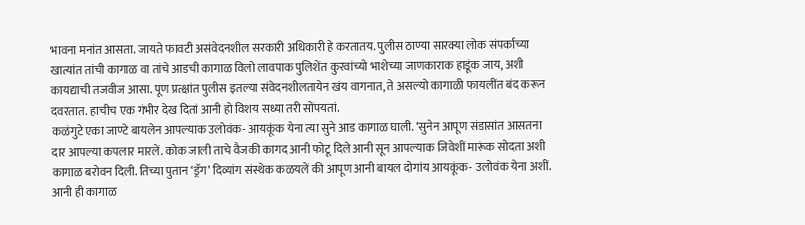भावना मनांत आसता. जायते फावटी असंवेदनशील सरकारी अधिकारी हे करतातय. पुलीस ठाण्या सारक्या लोक संपर्काच्या खात्यांत तांची कागाळ वा तांचे आडची कागाळ विलो लावपाक पुलिशेंत कुरवांच्यो भाशेच्या जाणकाराक हाडूंक जाय, अशी कायद्याची तजवीज आसा. पूण प्रत्क्षांत पुलीस इतल्या संवेदनशीलतायेन खंय वागनात, ते असल्यो कागाळी फायलींत बंद करून दवरतात. हाचीच एक गंभीर देख दितां आनी हो विशय सध्या तरी सोंपयतां.
कळंगुटे एका जाण्टे बायलेन आपल्याक उलोवंक- आयकूंक येना त्या सुने आड कागाळ घाली. ‘सुनेन आपूण संडासांत आसतना दार आपल्या कपलार मारलें. कोक जाली ताचे वैजकी कागद आनी फोटू दिले आनी सून आपल्याक जिवेशीं मारूंक सोदता अशी कागाळ बरोवन दिली. तिच्या पुतान ‘ड्रॅग’ दिव्यांग संस्थेक कळयलें की आपूण आनी बायल दोगांय आयकूंक- उलोवंक येना अशीं. आनी ही कागाळ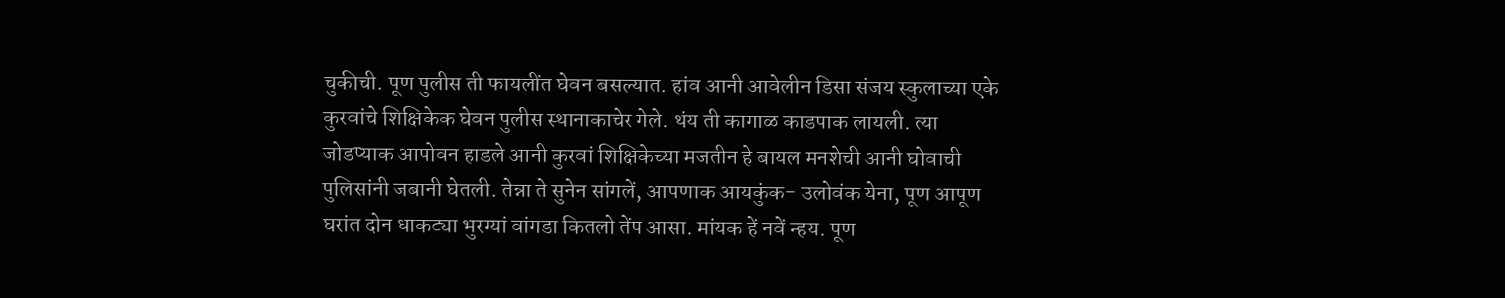चुकीची. पूण पुलीस ती फायलींत घेवन बसल्यात. हांव आनी आवेलीन डिसा संजय स्कुलाच्या एके कुरवांचे शिक्षिकेक घेवन पुलीस स्थानाकाचेर गेले. थंय ती कागाळ काडपाक लायली. त्या जोडप्याक आपोवन हाडले आनी कुरवां शिक्षिकेच्या मजतीन हे बायल मनशेची आनी घोवाची पुलिसांनी जबानी घेतली. तेन्ना ते सुनेन सांगलें, आपणाक आयकुंक- उलोवंक येना, पूण आपूण घरांत दोन धाकट्या भुरग्यां वांगडा कितलो तेंप आसा. मांयक हें नवें न्हय. पूण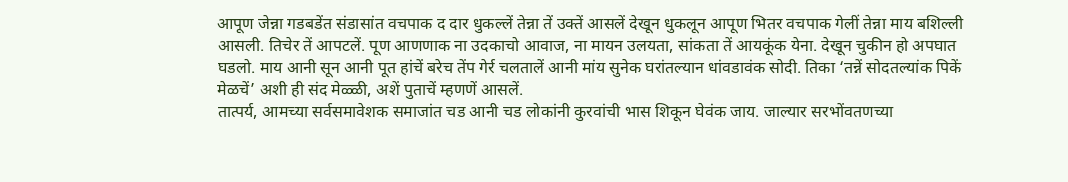आपूण जेन्ना गडबडेंत संडासांत वचपाक द दार धुकल्लें तेन्ना तें उक्तें आसलें देखून धुकलून आपूण भितर वचपाक गेलीं तेन्ना माय बशिल्ली आसली. तिचेर तें आपटलें. पूण आणणाक ना उदकाचो आवाज, ना मायन उलयता, सांकता तें आयकूंक येना. देखून चुकीन हो अपघात घडलो. माय आनी सून आनी पूत हांचें बरेच तेंप गेर्र चलतालें आनी मांय सुनेक घरांतल्यान धांवडावंक सोदी. तिका ‘तन्नें सोदतल्यांक पिकें मेळचें’ अशी ही संद मेळ्ळी, अशें पुताचें म्हणणें आसलें.
तात्पर्य, आमच्या सर्वसमावेशक समाजांत चड आनी चड लोकांनी कुरवांची भास शिकून घेवंक जाय. जाल्यार सरभोंवतणच्या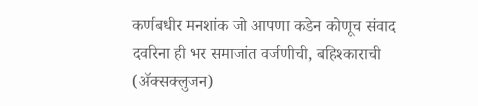कर्णबधीर मनशांक जो आपणा कडेन कोणूच संवाद दवरिना ही भर समाजांत वर्जणीची, बहिश्काराची (ॲक्सक्लुजन)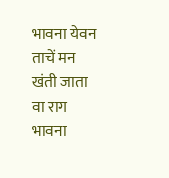भावना येवन ताचें मन खंती जाता वा राग भावना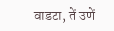वाडटा, तें उणें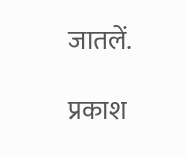जातलें.

प्रकाश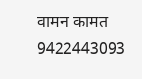वामन कामत
9422443093